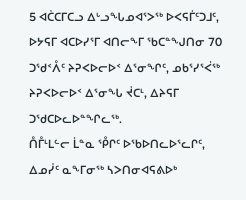5 ᐊᑖᑕᒥᑕᓗ ᐃᒡᓗᖓᓄᐊᕐᐳᖅ ᐅᐸᕋᒦᑦᑐᒧᑦ, ᐅᔭᕋᒥ ᐊᑕᐅᓯᕐᒥ ᐊᑎᓕᖕᒥ ᖃᑕᓐᖑᑎᓂ 70 ᑐᖁᑉᐰᑦ ᔨᕈᐸᐅᓕᐅᑉ ᐃᕐᓂᖏᑦ, ᓄᑲᕐᓯᕐᐹᖅ ᔨᕈᐸᐅᓕᐅᑉ ᐃᕐᓂᖓ ᔫᑕᒻ, ᐃᔨᕋᒥ ᑐᖁᑕᐅᓚᐅᓐᖏᓚᖅ.
ᑍᒤᒻᒪᓪᓕ ᒫᓐᓇ ᕾᒋᑦ ᐅᖃᐅᑎᓚᐅᕐᓚᒋᑦ, ᐃᓄᓰᑦ ᓇᖕᒥᓂᖅ ᓴᐳᑎᓂᐊᕋᕕᐅᒃ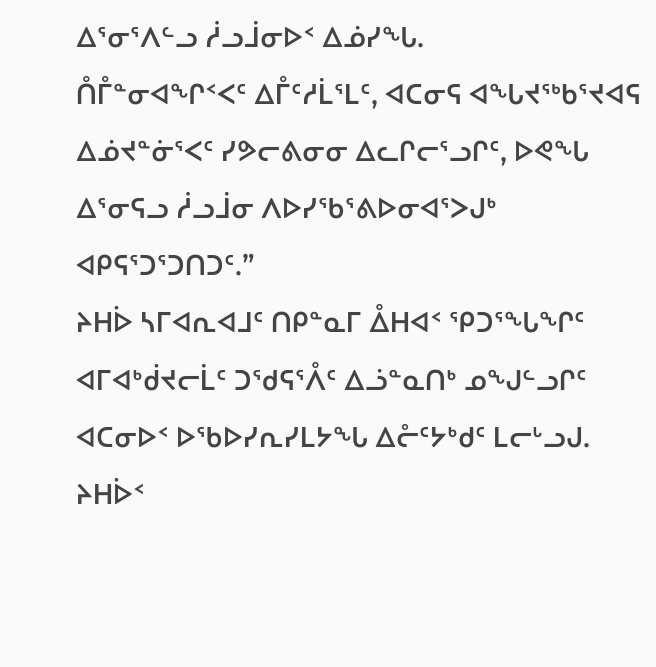ᐃᕐᓂᕐᐱᓪᓗ ᓲᓗᒨᓂᐅᑉ ᐃᓅᓯᖓ.
ᑍᒤᓐᓂᐊᖏᑉᐸᑦ ᐃᒤᑦᓱᒫᕐᒪᑦ, ᐊᑕᓂᕋ ᐊᖓᔪᖅᑲᕐᔪᐊᕋ ᐃᓅᔪᓐᓃᕐᐸᑦ ᓯᕗᓕᕕᓂᓂ ᐃᓚᒋᓕᕐᓗᒋᑦ, ᐅᕙᖓ ᐃᕐᓂᕋᓗ ᓲᓗᒨᓂ ᐱᐅᓯᖃᕐᕕᐅᓂᐊᕐᐳᒍᒃ ᐊᑭᕋᕐᑐᕐᑐᑎᑐᑦ.”
ᔨᕼᐆ ᓴᒥᐊᕆᐊᒧᑦ ᑎᑭᓐᓇᒥ ᐂᕼᐊᑉ ᕿᑐᕐᖓᖏᑦ ᐊᒥᐊᒃᑰᔪᓕᒫᑦ ᑐᖁᕋᕐᐰᑦ ᐃᓘᓐᓇᑎᒃ ᓄᖑᓪᓗᒋᑦ ᐊᑕᓂᐅᑉ ᐅᖃᐅᓯᕆᓯᒪᔭᖓ ᐃᓔᑦᔭᒃᑯᑦ ᒪᓕᒡᓗᒍ.
ᔨᕼᐆᑉ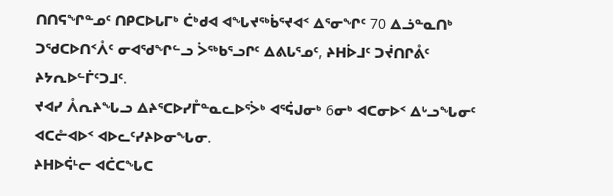ᑎᑎᕋᖏᓐᓄᑦ ᑎᑭᑕᐅᒐᒥᒃ ᑖᒃᑯᐊ ᐊᖓᔪᖅᑳᕐᔪᐊᑉ ᐃᕐᓂᖏᑦ 70 ᐃᓘᓐᓇᑎᒃ ᑐᖁᑕᐅᑎᑉᐰᑦ ᓂᐊᖁᖏᓪᓗ ᐴᖅᑲᕐᓗᒋᑦ ᐃᕕᒐᕐᓄᑦ, ᔨᕼᐆᒧᑦ ᑐᔫᑎᒋᕔᑦ ᔨᔭᕆᐅᓪᒦᑦᑐᒧᑦ.
ᔪᐊᓯ ᐰᕆᔨᖓᓗ ᐃᔨᕐᑕᐅᓯᒤᓐᓇᓚᐅᕐᐴᒃ ᐊᕐᕌᒍᓂᒃ 6ᓂᒃ ᐊᑕᓂᐅᑉ ᐃᒡᓗᖓᓂᑦ ᐊᑕᓔᐊᐅᑉ ᐊᐅᓚᑦᓯᔨᐅᓂᖓᓂ.
ᔨᕼᐅᕌᒻᓕ ᐊᑖᑕᖓᑕ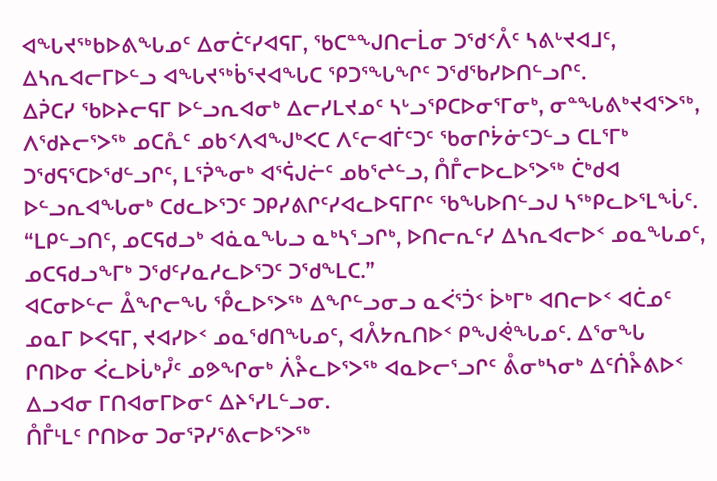ᐊᖓᔪᖅᑲᐅᕕᖓᓄᑦ ᐃᓂᑖᑦᓯᐊᕋᒥ, ᖃᑕᓐᖑᑎᓕᒫᓂ ᑐᖁᑉᐰᑦ ᓴᕕᒡᔪᐊᒧᑦ, ᐃᓴᕆᐊᓕᒥᐅᓪᓗ ᐊᖓᔪᖅᑳᕐᔪᐊᖓᑕ ᕿᑐᕐᖓᖏᑦ ᑐᖁᖃᓯᐅᑎᓪᓗᒋᑦ.
ᐃᕉᑕᓯ ᖃᐅᔨᓕᕋᒥ ᐅᓪᓗᕆᐊᓂᒃ ᐃᓕᓯᒪᔪᓄᑦ ᓴᒡᓗᕿᑕᐅᓂᕐᒥᓂᒃ, ᓂᓐᖓᕕᒃᔪᐊᕐᐳᖅ, ᐱᖁᔨᓕᕐᐳᖅ ᓄᑕᕅᑦ ᓄᑲᑉᐱᐊᖑᒃᐸᑕ ᐱᑦᓕᐊᒦᑦᑐᑦ ᖃᓂᒋᔮᓃᑦᑐᓪᓗ ᑕᒪᕐᒥᒃ ᑐᖁᕋᕐᑕᐅᖁᓪᓗᒋᑦ, ᒪᕐᕉᖕᓂᒃ ᐊᕐᕌᒍᓖᑦ ᓄᑲᕐᖠᓪᓗ, ᑍᒤᓕᐅᓚᐅᕐᐳᖅ ᑖᒃᑯᐊ ᐅᓪᓗᕆᐊᖓᓂᒃ ᑕᑯᓚᐅᕐᑐᑦ ᑐᑭᓯᕕᒋᑦᓯᐊᓚᐅᕋᒥᒋᑦ ᖃᖓᐅᑎᓪᓗᒍ ᓴᖅᑭᓚᐅᕐᒪᖔᑦ.
“ᒪᑭᓪᓗᑎᑦ, ᓄᑕᕋᑯᓗᒃ ᐊᓈᓇᖓᓗ ᓇᒃᓴᕐᓗᒋᒃ, ᐅᑎᓕᕆᑦᓯ ᐃᓴᕆᐊᓕᐅᑉ ᓄᓇᖓᓄᑦ, ᓄᑕᕋᑯᓗᖕᒥᒃ ᑐᖁᑦᓯᓇᓱᓚᐅᕐᑐᑦ ᑐᖁᖕᒪᑕ.”
ᐊᑕᓂᐅᓪᓕ ᐂᖏᓕᖓ ᕾᓚᐅᕐᐳᖅ ᐃᖏᓪᓗᓂᓗ ᓇᐹᕐᑑᑉ ᐆᒃᒥᒃ ᐊᑎᓕᐅᑉ ᐊᑖᓄᑦ ᓄᓇᒥ ᐅᐸᕋᒥ, ᔪᐊᓯᐅᑉ ᓄᓇᖁᑎᖓᓄᑦ, ᐊᐰᔭᕆᑎᐅᑉ ᑭᖑᕚᖓᓄᑦ. ᐃᕐᓂᖓ ᒋᑎᐅᓂ ᐹᓚᐅᒑᒃᓮᑦ ᓄᕗᖏᓂᒃ ᐲᔧᓚᐅᕐᐳᖅ ᐊᓇᐅᓕᕐᓗᒋᑦ ᕔᓂᒃᓴᓂᒃ ᐃᑦᑏᔧᕕᐅᑉ ᐃᓗᐊᓂ ᒥᑎᐊᓂᒥᐅᓂᑦ ᐃᔨᕐᓯᒪᓪᓗᓂ.
ᑍᒤᒻᒪᑦ ᒋᑎᐅᓂ ᑐᓂᕐᕈᓯᕐᕕᓕᐅᕐᐳᖅ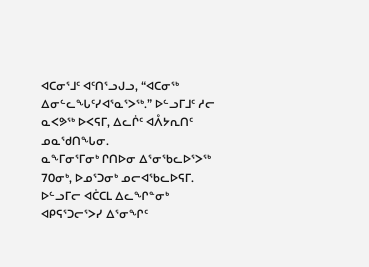ᐊᑕᓂᕐᒧᑦ ᐊᑦᑎᕐᓗᒍᓗ, “ᐊᑕᓂᖅ ᐃᓂᓪᓚᖓᑦᓯᐊᕐᓇᕐᐳᖅ.” ᐅᓪᓗᒥᒧᑦ ᓱᓕ ᓇᐸᕗᖅ ᐅᐸᕋᒥ, ᐃᓚᒌᑦ ᐊᐰᔭᕆᑎᑦ ᓄᓇᖁᑎᖓᓂ.
ᓇᖕᒥᓂᕐᒥᓂᒃ ᒋᑎᐅᓂ ᐃᕐᓂᖃᓚᐅᕐᐳᖅ 70ᓂᒃ, ᐅᓄᕐᑐᓂᒃ ᓄᓕᐊᖃᓚᐅᕋᒥ.
ᐅᓪᓗᒥᓕ ᐊᑖᑕᒪ ᐃᓚᖏᓐᓂᒃ ᐊᑭᕋᕐᑐᓕᕐᐳᓯ ᐃᕐᓂᖏᑦ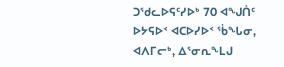ᑐᖁᓚᐅᕋᑦᓯᐅᒃ 70 ᐊᖑᑏᑦ ᐅᔭᕋᐅᑉ ᐊᑕᐅᓯᐅᑉ ᖄᖓᓂ, ᐊᐱᒥᓕᒃ, ᐃᕐᓂᕆᖕᒪᒍ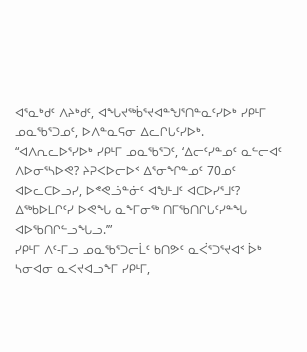ᐊᕐᓇᒃᑯᑦ ᐱᔨᒃᑯᑦ, ᐊᖓᔪᖅᑳᕐᔪᐊᓐᖑᕐᑎᓐᓇᑦᓯᐅᒃ ᓯᑭᒻᒥ ᓄᓇᖃᕐᑐᓄᑦ, ᐅᐱᓐᓇᕋᓂ ᐃᓚᒋᒐᑦᓯᐅᒃ.
“ᐊᐱᕆᓚᐅᕐᓯᐅᒃ ᓯᑭᒻᒥ ᓄᓇᖃᕐᑐᑦ, ‘ᐃᓕᑦᓯᓐᓄᑦ ᓇᓪᓕᐊᑦ ᐱᐅᓂᕐᓴᐅᕙ? ᔨᕈᐸᐅᓕᐅᑉ ᐃᕐᓂᖏᓐᓄᑦ 70ᓄᑦ ᐊᐅᓚᑕᐅᓗᓯ, ᐅᕝᕙᓘᓐᓃᑦ ᐊᖑᒻᒧᑦ ᐊᑕᐅᓯᕐᒧᑦ? ᐃᖅᑲᐅᒪᒋᑦᓯ ᐅᕙᖓ ᓇᖕᒥᓂᖅ ᑎᒥᖃᑎᒋᒐᑦᓯᓐᖓ ᐊᐅᖃᑎᒋᓪᓗᖓᓗ.’”
ᓯᑭᒻᒥ ᐱᑦ-ᒥᓗ ᓄᓇᖃᕐᑐᓕᒫᑦ ᑲᑎᕗᑦ ᓇᐹᕐᑐᕐᔪᐊᑉ ᐆᒃ ᓴᓂᐊᓂ ᓇᐸᔪᐊᓗᖕᒥ ᓯᑭᒻᒥ,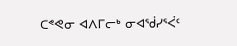ᑕᕝᕙᓂ ᐊᐱᒥᓕᒃ ᓂᐊᖂᓯᕐᐹᑦ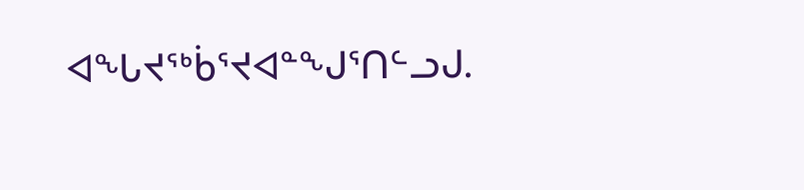ᐊᖓᔪᖅᑳᕐᔪᐊᓐᖑᕐᑎᓪᓗᒍ.